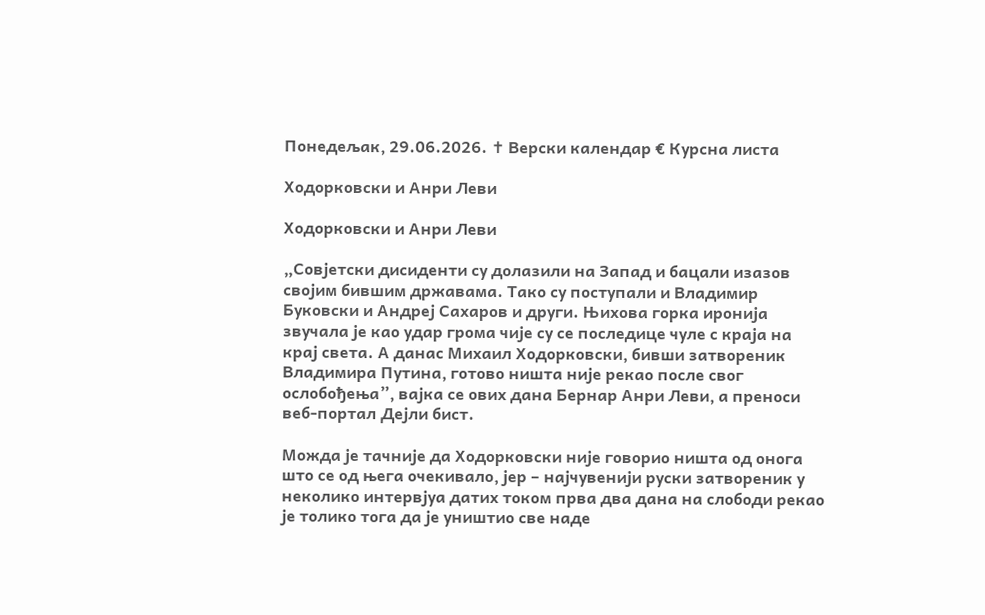Понедељак, 29.06.2026. ✝ Верски календар € Курсна листа

Ходорковски и Анри Леви

Ходорковски и Анри Леви

„Совјетски дисиденти су долазили на Запад и бацали изазов својим бившим државама. Тако су поступали и Владимир Буковски и Андреј Сахаров и други. Њихова горка иронија звучала је као удар грома чије су се последице чуле с краја на крај света. А данас Михаил Ходорковски, бивши затвореник Владимира Путина, готово ништа није рекао после свог ослобођења”, вајка се ових дана Бернар Анри Леви, а преноси веб-портал Дејли бист.

Можда је тачније да Ходорковски није говорио ништа од онога што се од њега очекивало, јер – најчувенији руски затвореник у неколико интервјуа датих током прва два дана на слободи рекао је толико тога да је уништио све наде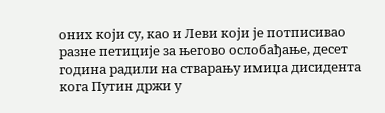оних који су, као и Леви који је потписивао разне петиције за његово ослобађање, десет година радили на стварању имиџа дисидента кога Путин држи у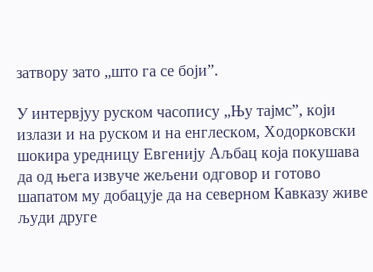затвору зато „што га се боји”.

У интервјуу руском часопису „Њу тајмс”, који излази и на руском и на енглеском, Ходорковски шокира уредницу Евгенију Аљбац која покушава да од њега извуче жељени одговор и готово шапатом му добацује да на северном Кавказу живе људи друге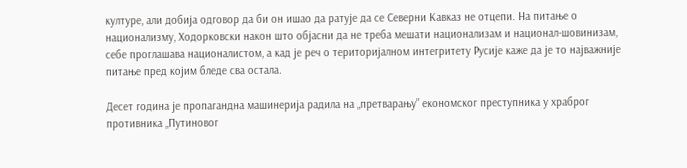културе, али добија одговор да би он ишао да ратује да се Северни Кавказ не отцепи. На питање о национализму, Ходорковски након што објасни да не треба мешати национализам и национал-шовинизам, себе проглашава националистом, а кад је реч о територијалном интегритету Русије каже да је то најважније питање пред којим бледе сва остала.

Десет година је пропагандна машинерија радила на „претварању” економског преступника у храброг противника „Путиновог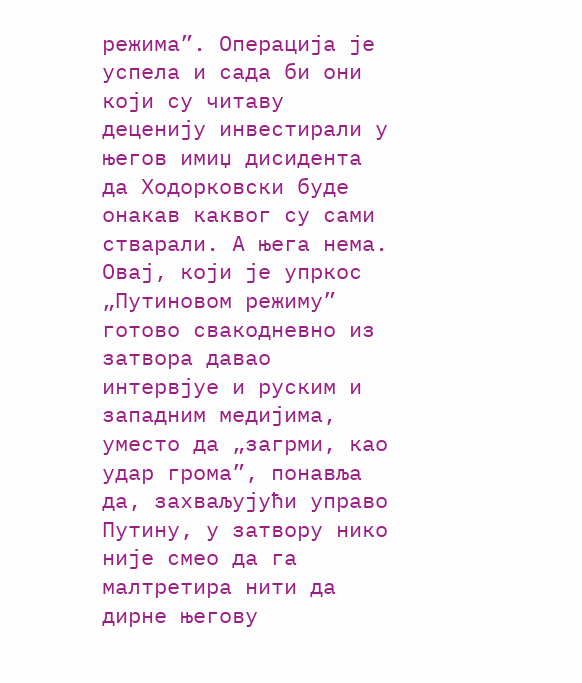режима”. Операција је успела и сада би они који су читаву деценију инвестирали у његов имиџ дисидента да Ходорковски буде онакав каквог су сами стварали. А њега нема. Овај, који је упркос „Путиновом режиму” готово свакодневно из затвора давао интервјуе и руским и западним медијима, уместо да „загрми, као удар грома”, понавља да, захваљујући управо Путину, у затвору нико није смео да га малтретира нити да дирне његову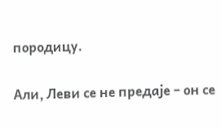породицу.

Али, Леви се не предаје – он се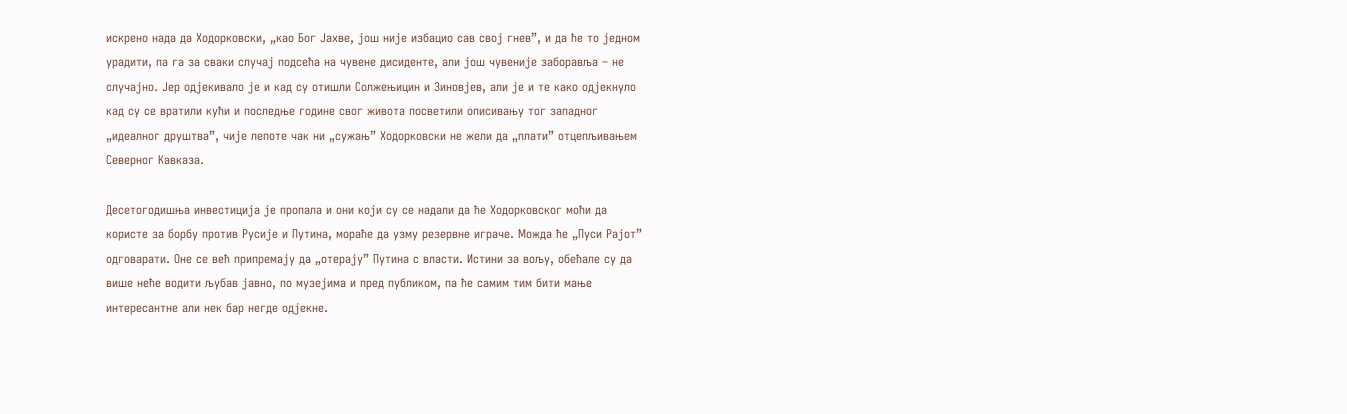искрено нада да Ходорковски, „као Бог Јахве, још није избацио сав свој гнев”, и да ће то једном урадити, па га за сваки случај подсећа на чувене дисиденте, али још чувеније заборавља – не случајно. Јер одјекивало је и кад су отишли Солжењицин и Зиновјев, али је и те како одјекнуло кад су се вратили кући и последње године свог живота посветили описивању тог западног „идеалног друштва”, чије лепоте чак ни „сужањ” Ходорковски не жели да „плати” отцепљивањем Северног Кавказа.

Десетогодишња инвестиција је пропала и они који су се надали да ће Ходорковског моћи да користе за борбу против Русије и Путина, мораће да узму резервне играче. Можда ће „Пуси Рајот” одговарати. Оне се већ припремају да „отерају” Путина с власти. Истини за вољу, обећале су да више неће водити љубав јавно, по музејима и пред публиком, па ће самим тим бити мање интересантне али нек бар негде одјекне.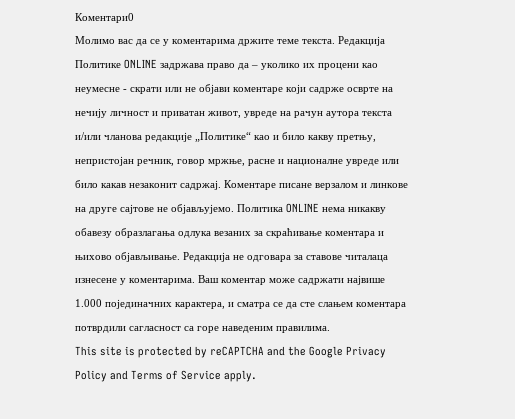Коментари0
Молимо вас да се у коментарима држите теме текста. Редакција Политике ONLINE задржава право да – уколико их процени као неумесне - скрати или не објави коментаре који садрже осврте на нечију личност и приватан живот, увреде на рачун аутора текста и/или чланова редакције „Политике“ као и било какву претњу, непристојан речник, говор мржње, расне и националне увреде или било какав незаконит садржај. Коментаре писане верзалом и линкове на друге сајтове не објављујемо. Политика ONLINE нема никакву обавезу образлагања одлука везаних за скраћивање коментара и њихово објављивање. Редакција не одговара за ставове читалаца изнесене у коментарима. Ваш коментар може садржати највише 1.000 појединачних карактера, и сматра се да сте слањем коментара потврдили сагласност са горе наведеним правилима.
This site is protected by reCAPTCHA and the Google Privacy Policy and Terms of Service apply.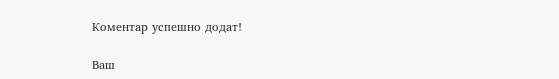Комeнтар успeшно додат!

Ваш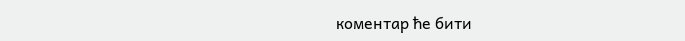комeнтар ћe бити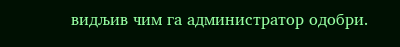видљив чим га администратор одобри.